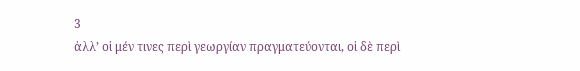3
ἀλλ’ οἱ μέν τινες περὶ γεωργίαν πραγματεύονται, οἱ δὲ περὶ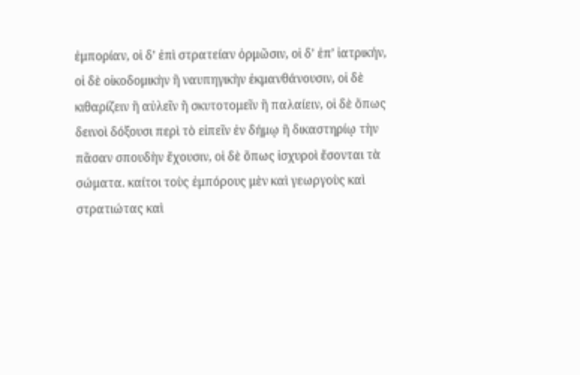ἐμπορίαν, οἱ δ’ ἐπὶ στρατείαν ὁρμῶσιν, οἱ δ’ ἐπ’ ἰατρικήν, οἱ δὲ οἰκοδομικὴν ἢ ναυπηγικὴν ἐκμανθάνουσιν, οἱ δὲ κιθαρίζειν ἢ αὐλεῖν ἢ σκυτοτομεῖν ἢ παλαίειν, οἱ δὲ ὅπως δεινοὶ δόξουσι περὶ τὸ εἰπεῖν ἐν δήμῳ ἢ δικαστηρίῳ τὴν πᾶσαν σπουδὴν ἔχουσιν, οἱ δὲ ὅπως ἰσχυροὶ ἔσονται τὰ σώματα. καίτοι τοὺς ἐμπόρους μὲν καὶ γεωργοὺς καὶ στρατιώτας καὶ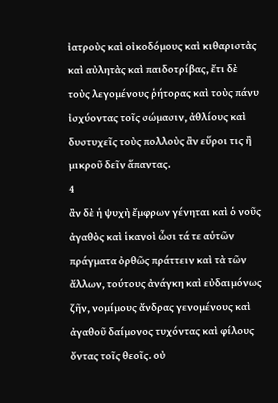ἰατροὺς καὶ οἰκοδόμους καὶ κιθαριστὰς καὶ αὐλητὰς καὶ παιδοτρίβας, ἔτι δὲ τοὺς λεγομένους ῥήτορας καὶ τοὺς πάνυ ἰσχύοντας τοῖς σώμασιν, ἀθλίους καὶ δυστυχεῖς τοὺς πολλοὺς ἂν εὕροι τις ἢ μικροῦ δεῖν ἅπαντας.
4
ἂν δὲ ἡ ψυχὴ ἔμφρων γένηται καὶ ὁ νοῦς ἀγαθὸς καὶ ἱκανοὶ ὦσι τά τε αὑτῶν πράγματα ὀρθῶς πράττειν καὶ τὰ τῶν ἄλλων, τούτους ἀνάγκη καὶ εὐδαιμόνως ζῆν, νομίμους ἄνδρας γενομένους καὶ ἀγαθοῦ δαίμονος τυχόντας καὶ φίλους ὄντας τοῖς θεοῖς. οὐ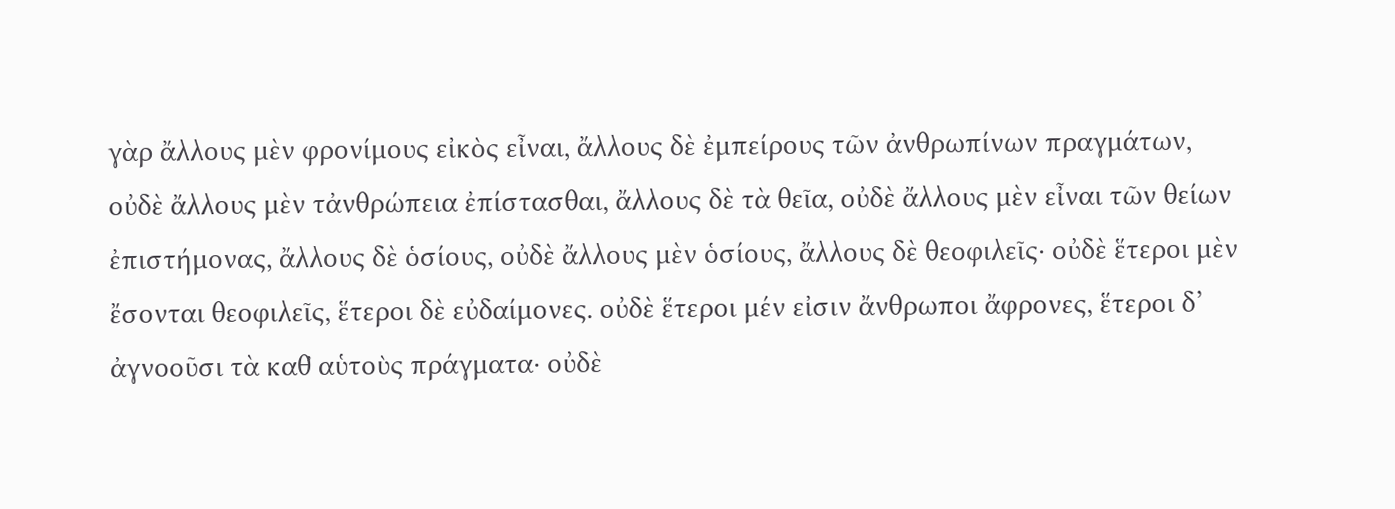γὰρ ἄλλους μὲν φρονίμους εἰκὸς εἶναι, ἄλλους δὲ ἐμπείρους τῶν ἀνθρωπίνων πραγμάτων, οὐδὲ ἄλλους μὲν τἀνθρώπεια ἐπίστασθαι, ἄλλους δὲ τὰ θεῖα, οὐδὲ ἄλλους μὲν εἶναι τῶν θείων ἐπιστήμονας, ἄλλους δὲ ὁσίους, οὐδὲ ἄλλους μὲν ὁσίους, ἄλλους δὲ θεοφιλεῖς· οὐδὲ ἕτεροι μὲν ἔσονται θεοφιλεῖς, ἕτεροι δὲ εὐδαίμονες. οὐδὲ ἕτεροι μέν εἰσιν ἄνθρωποι ἄφρονες, ἕτεροι δ’ ἀγνοοῦσι τὰ καθ̓ αὑτοὺς πράγματα· οὐδὲ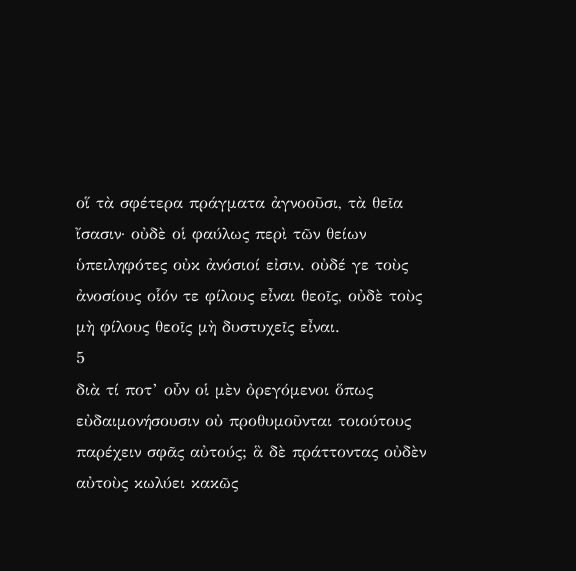οἵ τὰ σφέτερα πράγματα ἀγνοοῦσι, τὰ θεῖα ἴσασιν· οὐδὲ οἱ φαύλως περὶ τῶν θείων ὑπειληφότες οὐκ ἀνόσιοί εἰσιν. οὐδέ γε τοὺς ἀνοσίους οἷόν τε φίλους εἶναι θεοῖς, οὐδὲ τοὺς μὴ φίλους θεοῖς μὴ δυστυχεῖς εἶναι.
5
διὰ τί ποτ’ οὖν οἱ μὲν ὀρεγόμενοι ὅπως εὐδαιμονήσουσιν οὐ προθυμοῦνται τοιούτους παρέχειν σφᾶς αὐτούς; ἃ δὲ πράττοντας οὐδὲν αὐτοὺς κωλύει κακῶς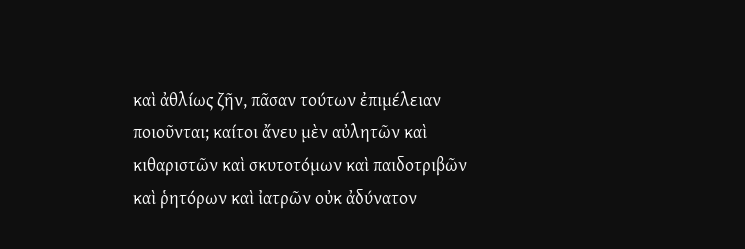καὶ ἀθλίως ζῆν, πᾶσαν τούτων ἐπιμέλειαν ποιοῦνται; καίτοι ἄνευ μὲν αὐλητῶν καὶ κιθαριστῶν καὶ σκυτοτόμων καὶ παιδοτριβῶν καὶ ῥητόρων καὶ ἰατρῶν οὐκ ἀδύνατον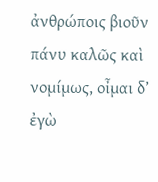ἀνθρώποις βιοῦν πάνυ καλῶς καὶ νομίμως, οἶμαι δ’ ἐγὼ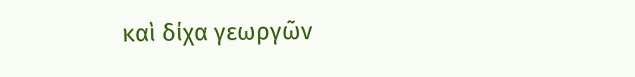καὶ δίχα γεωργῶν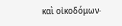καὶ οἰκοδόμων·